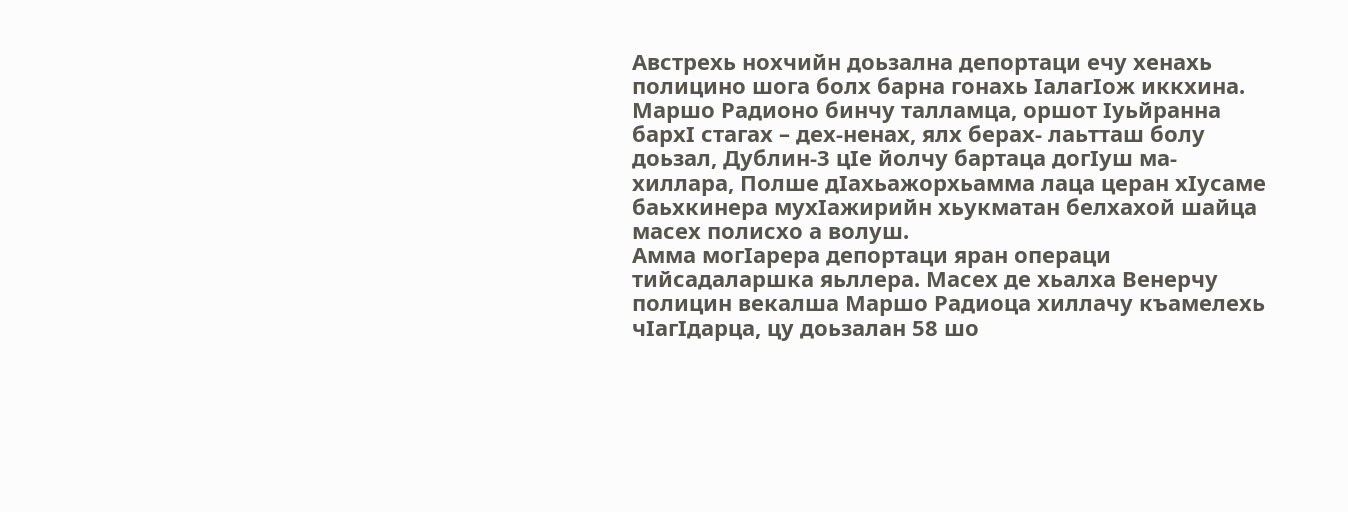Австрехь нохчийн доьзална депортаци ечу хенахь полицино шога болх барна гонахь IалагIож иккхина. Маршо Радионо бинчу талламца, оршот Iуьйранна бархI стагах – дех-ненах, ялх берах- лаьтташ болу доьзал, Дублин-3 цIе йолчу бартаца догIуш ма-хиллара, Полше дIахьажорхьамма лаца церан хIусаме баьхкинера мухIажирийн хьукматан белхахой шайца масех полисхо а волуш.
Амма могIарера депортаци яран операци тийсадаларшка яьллера. Масех де хьалха Венерчу полицин векалша Маршо Радиоца хиллачу къамелехь чIагIдарца, цу доьзалан 58 шо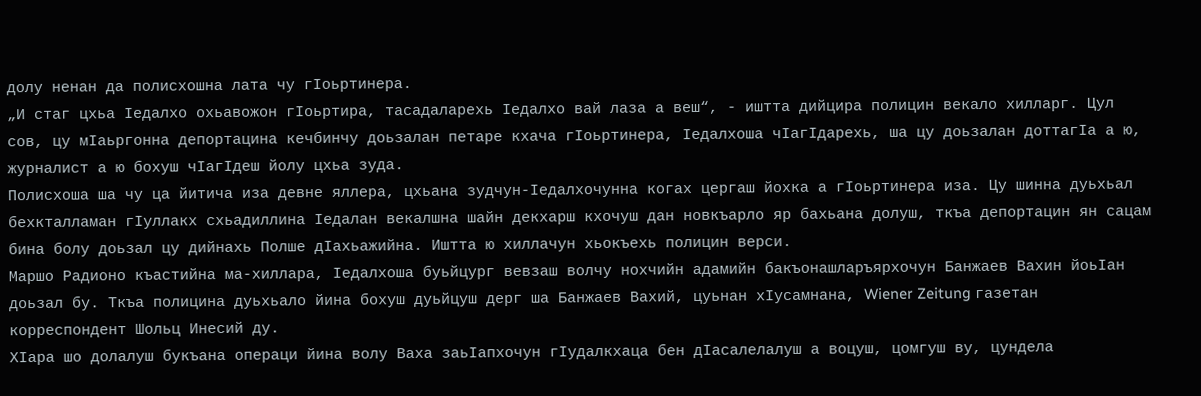долу ненан да полисхошна лата чу гIоьртинера.
„И стаг цхьа Iедалхо охьавожон гIоьртира, тасадаларехь Iедалхо вай лаза а веш“, - иштта дийцира полицин векало хилларг. Цул сов, цу мIаьргонна депортацина кечбинчу доьзалан петаре кхача гIоьртинера, Iедалхоша чIагIдарехь, ша цу доьзалан доттагIа а ю, журналист а ю бохуш чIагIдеш йолу цхьа зуда.
Полисхоша ша чу ца йитича иза девне яллера, цхьана зудчун-Iедалхочунна когах цергаш йохка а гIоьртинера иза. Цу шинна дуьхьал бехкталламан гIуллакх схьадиллина Iедалан векалшна шайн декхарш кхочуш дан новкъарло яр бахьана долуш, ткъа депортацин ян сацам бина болу доьзал цу дийнахь Полше дIахьажийна. Иштта ю хиллачун хьокъехь полицин верси.
Маршо Радионо къастийна ма-хиллара, Iедалхоша буьйцург вевзаш волчу нохчийн адамийн бакъонашларъярхочун Банжаев Вахин йоьIан доьзал бу. Ткъа полицина дуьхьало йина бохуш дуьйцуш дерг ша Банжаев Вахий, цуьнан хIусамнана, Wiener Zeitung газетан корреспондент Шольц Инесий ду.
ХIара шо долалуш букъана операци йина волу Ваха заьIапхочун гIудалкхаца бен дIасалелалуш а воцуш, цомгуш ву, цундела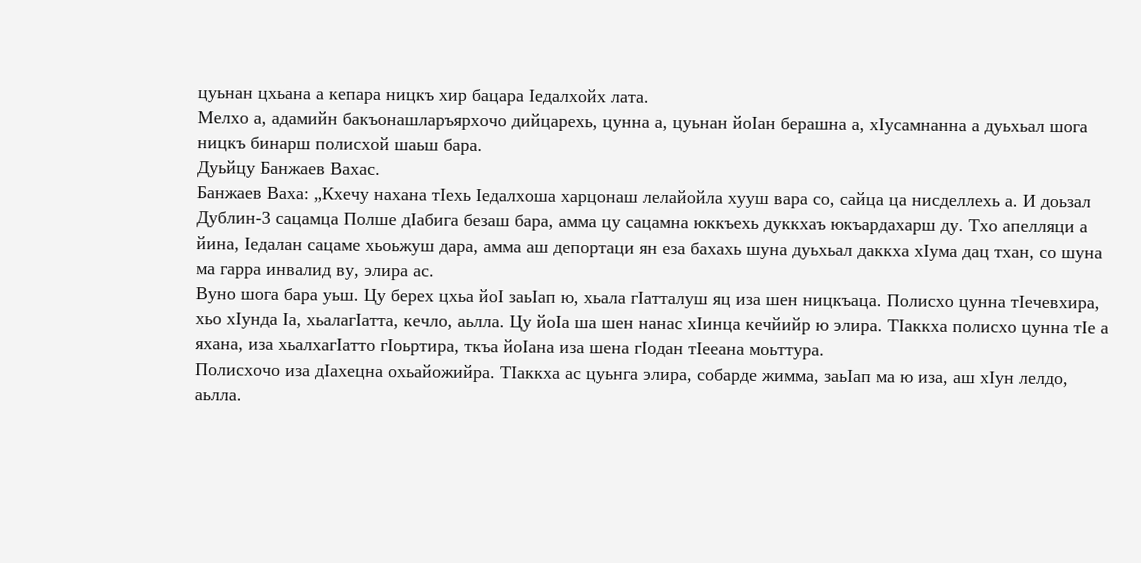цуьнан цхьана а кепара ницкъ хир бацара Iедалхойх лата.
Мелхо а, адамийн бакъонашларъярхочо дийцарехь, цунна а, цуьнан йоIан берашна а, хIусамнанна а дуьхьал шога ницкъ бинарш полисхой шаьш бара.
Дуьйцу Банжаев Вахас.
Банжаев Ваха: „Кхечу нахана тIехь Iедалхоша харцонаш лелайойла хууш вара со, сайца ца нисделлехь а. И доьзал Дублин-3 сацамца Полше дIабига безаш бара, амма цу сацамна юккъехь дуккхаъ юкъардахарш ду. Тхо апелляци а йина, Iедалан сацаме хьоьжуш дара, амма аш депортаци ян еза бахахь шуна дуьхьал даккха хIума дац тхан, со шуна ма гарра инвалид ву, элира ас.
Вуно шога бара уьш. Цу берех цхьа йоI заьIап ю, хьала гIатталуш яц иза шен ницкъаца. Полисхо цунна тIечевхира, хьо хIунда Iа, хьалагIатта, кечло, аьлла. Цу йоIа ша шен нанас хIинца кечйийр ю элира. ТIаккха полисхо цунна тIе а яхана, иза хьалхагIатто гIоьртира, ткъа йоIана иза шена гIодан тIееана моьттура.
Полисхочо иза дIахецна охьайожийра. ТIаккха ас цуьнга элира, собарде жимма, заьIап ма ю иза, аш хIун лелдо, аьлла.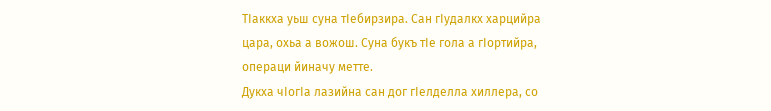ТIаккха уьш суна тIебирзира. Сан гIудалкх харцийра цара, охьа а вожош. Суна букъ тIе гола а гIортийра, операци йиначу метте.
Дукха чIогIа лазийна сан дог гIелделла хиллера, со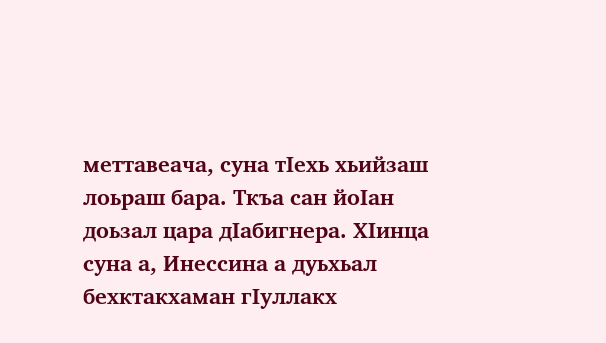меттавеача, суна тIехь хьийзаш лоьраш бара. Ткъа сан йоIан доьзал цара дIабигнера. ХIинца суна а, Инессина а дуьхьал бехктакхаман гIуллакх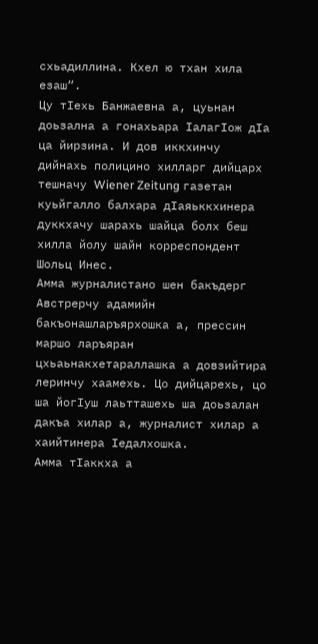схьадиллина. Кхел ю тхан хила езаш“.
Цу тIехь Банжаевна а, цуьнан доьзална а гонахьара IалагIож дIа ца йирзина. И дов иккхинчу дийнахь полицино хилларг дийцарх тешначу Wiener Zeitung газетан куьйгалло балхара дIаяьккхинера дуккхачу шарахь шайца болх беш хилла йолу шайн корреспондент Шольц Инес.
Амма журналистано шен бакъдерг Австрерчу адамийн бакъонашларъярхошка а, прессин маршо ларъяран цхьаьнакхетараллашка а довзийтира леринчу хаамехь. Цо дийцарехь, цо ша йогIуш лаьтташехь ша доьзалан дакъа хилар а, журналист хилар а хаийтинера Iедалхошка.
Амма тIаккха а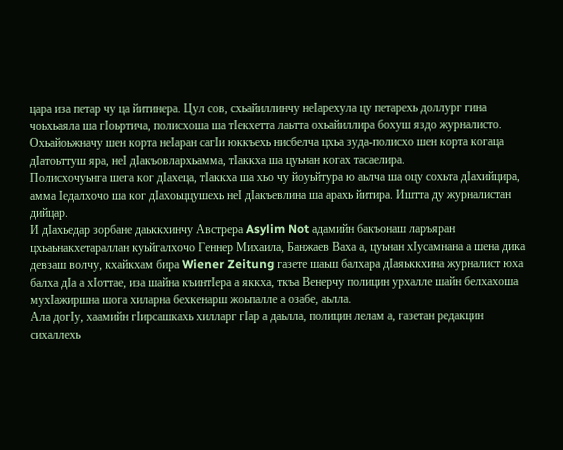цара иза петар чу ца йитинера. Цул сов, схьайиллинчу неIарехула цу петарехь доллург гина чоьхьаяла ша гIоьртича, полисхоша ша тIекхетта лаьтта охьайиллира бохуш яздо журналисто.
Охьайоьжначу шен корта неIаран сагIи юккъехь нисбелча цхьа зуда-полисхо шен корта когаца дIатоьттуш яра, неI дIакъовлархьамма, тIаккха ша цуьнан когах тасаелира.
Полисхочуьнга шега ког дIахеца, тIаккха ша хьо чу йоуьйтура ю аьлча ша оцу сохьта дIахийцира, амма Iедалхочо ша ког дIахоьццушехь неI дIакъевлина ша арахь йитира. Иштта ду журналистан дийцар.
И дIахьедар зорбане даьккхинчу Австрера Asylim Not адамийн бакъонаш ларъяран цхьаьнакхетараллан куьйгалхочо Геннер Михаила, Банжаев Ваха а, цуьнан хIусамнана а шена дика девзаш волчу, кхайкхам бира Wiener Zeitung газете шаьш балхара дIаяьккхина журналист юха балха дIа а хIоттае, иза шайна къинтIера а яккха, ткъа Венерчу полицин урхалле шайн белхахоша мухIажиршна шога хиларна бехкенарш жоьпалле а озабе, аьлла.
Ала догIу, хаамийн гIирсашкахь хилларг гIар а даьлла, полицин лелам а, газетан редакцин сихаллехь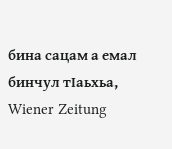бина сацам а емал бинчул тIаьхьа, Wiener Zeitung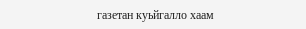газетан куьйгалло хаам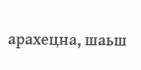арахецна, шаьш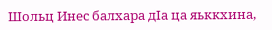Шольц Инес балхара дIа ца яьккхина,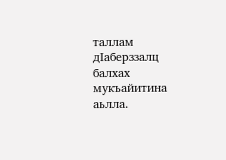таллам дIаберззалц балхах мукъайитина аьлла.